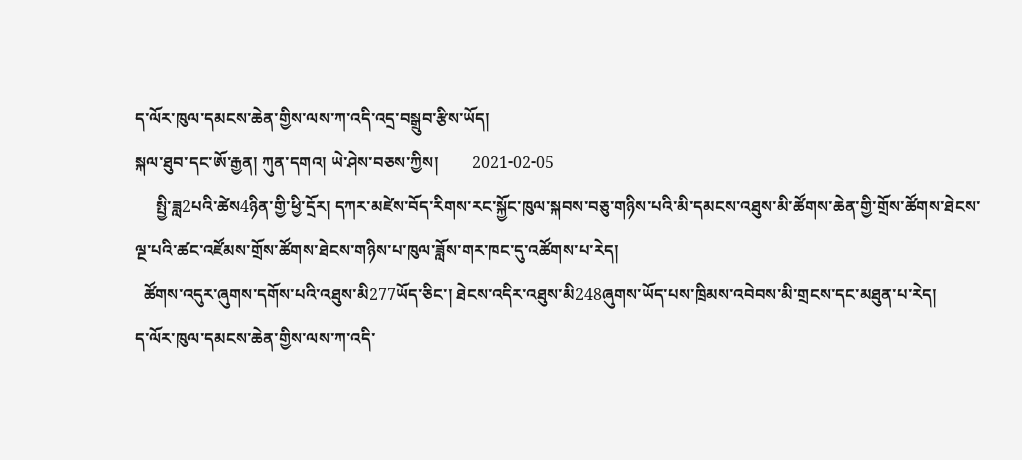ད་ལོར་ཁུལ་དམངས་ཆེན་གྱིས་ལས་ཀ་འདི་འདྲ་བསྒྲུབ་རྩིས་ཡོད།
སྐལ་ཐུབ་དང་ཨོ་རྒྱན། ཀུན་དགའ། ཡེ་ཤེས་བཅས་ཀྱིས།        2021-02-05
     སྤྱི་ཟླ2པའི་ཚེས4ཉིན་གྱི་ཕྱི་དྲོར། དཀར་མཛེས་བོད་རིགས་རང་སྐྱོང་ཁུལ་སྐབས་བཅུ་གཉིས་པའི་མི་དམངས་འཐུས་མི་ཚོགས་ཆེན་གྱི་གྲོས་ཚོགས་ཐེངས་ལྔ་པའི་ཚང་འཛོམས་གྲོས་ཚོགས་ཐེངས་གཉིས་པ་ཁུལ་ཟློས་གར་ཁང་དུ་འཚོགས་པ་རེད།
  ཚོགས་འདུར་ཞུགས་དགོས་པའི་འཐུས་མི277ཡོད་ཅིང་། ཐེངས་འདིར་འཐུས་མི248ཞུགས་ཡོད་པས་ཁྲིམས་འབེབས་མི་གྲངས་དང་མཐུན་པ་རེད།
ད་ལོར་ཁུལ་དམངས་ཆེན་གྱིས་ལས་ཀ་འདི་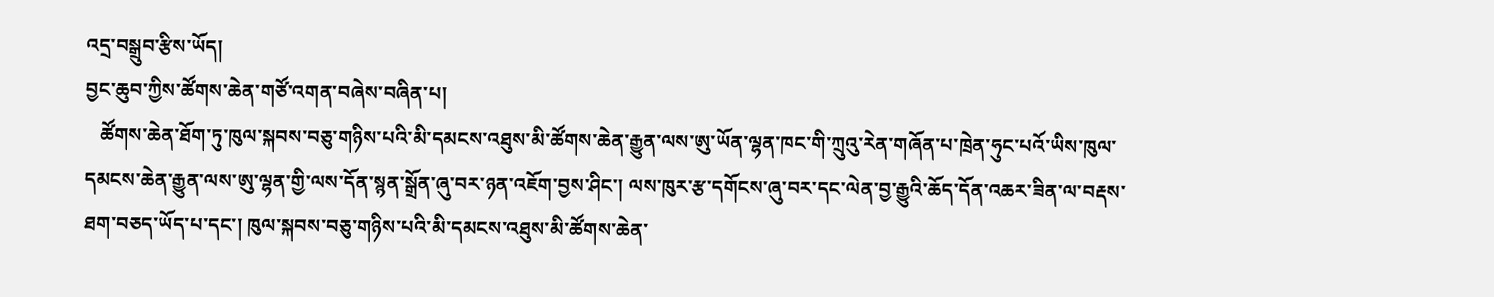འདྲ་བསྒྲུབ་རྩིས་ཡོད།
བྱང་ཆུབ་ཀྱིས་ཚོགས་ཆེན་གཙོ་འགན་བཞེས་བཞིན་པ།
   ཚོགས་ཆེན་ཐོག་ཏུ་ཁུལ་སྐབས་བཅུ་གཉིས་པའི་མི་དམངས་འཐུས་མི་ཚོགས་ཆེན་རྒྱུན་ལས་ཨུ་ཡོན་ལྷན་ཁང་གི་ཀྲུའུ་རེན་གཞོན་པ་ཁྲེན་ཧུང་པའོ་ཡིས་ཁུལ་དམངས་ཆེན་རྒྱུན་ལས་ཨུ་ལྷན་གྱི་ལས་དོན་སྙན་སྒྲོན་ཞུ་བར་ཉན་འཇོག་བྱས་ཤིང་། ལས་ཁུར་རྩ་དགོངས་ཞུ་བར་དང་ལེན་བྱ་རྒྱུའི་ཆོད་དོན་འཆར་ཟིན་ལ་བརྡས་ཐག་བཅད་ཡོད་པ་དང་། ཁུལ་སྐབས་བཅུ་གཉིས་པའི་མི་དམངས་འཐུས་མི་ཚོགས་ཆེན་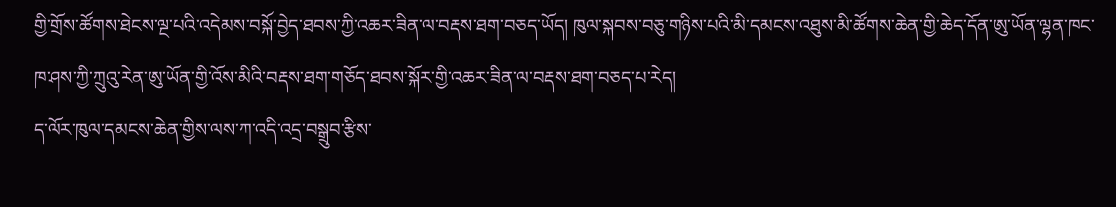གྱི་གྲོས་ཚོགས་ཐེངས་ལྔ་པའི་འདེམས་བསྐོ་བྱེད་ཐབས་ཀྱི་འཆར་ཟིན་ལ་བརྡས་ཐག་བཅད་ཡོད། ཁུལ་སྐབས་བཅུ་གཉིས་པའི་མི་དམངས་འཐུས་མི་ཚོགས་ཆེན་གྱི་ཆེད་དོན་ཨུ་ཡོན་ལྷན་ཁང་ཁ་ཤས་ཀྱི་ཀྲུའུ་རེན་ཨུ་ཡོན་གྱི་འོས་མིའི་བརྡས་ཐག་གཅོད་ཐབས་སྐོར་གྱི་འཆར་ཟིན་ལ་བརྡས་ཐག་བཅད་པ་རེད།
ད་ལོར་ཁུལ་དམངས་ཆེན་གྱིས་ལས་ཀ་འདི་འདྲ་བསྒྲུབ་རྩིས་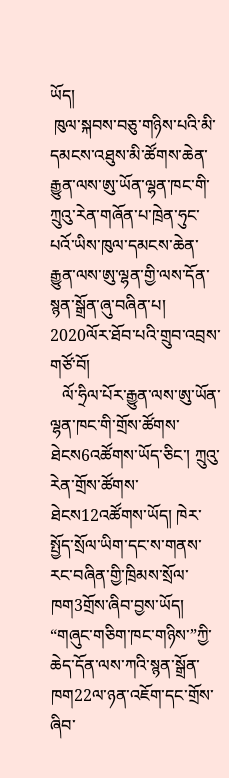ཡོད།
 ཁུལ་སྐབས་བཅུ་གཉིས་པའི་མི་དམངས་འཐུས་མི་ཚོགས་ཆེན་རྒྱུན་ལས་ཨུ་ཡོན་ལྷན་ཁང་གི་ཀྲུའུ་རེན་གཞོན་པ་ཁྲེན་ཧུང་པའོ་ཡིས་ཁུལ་དམངས་ཆེན་རྒྱུན་ལས་ཨུ་ལྷན་གྱི་ལས་དོན་སྙན་སྒྲོན་ཞུ་བཞིན་པ།
2020ལོར་ཐོབ་པའི་གྲུབ་འབྲས་གཙོ་བོ།
   ལོ་ཧྲིལ་པོར་རྒྱུན་ལས་ཨུ་ཡོན་ལྷན་ཁང་གི་གྲོས་ཚོགས་ཐེངས6འཚོགས་ཡོད་ཅིང་། ཀྲུའུ་རེན་གྲོས་ཚོགས་ཐེངས12འཚོགས་ཡོད། ཁེར་སྤྱོད་སྲོལ་ཡིག་དང་ས་གནས་རང་བཞིན་གྱི་ཁྲིམས་སྲོལ་ཁག3གྲོས་ཞིབ་བྱས་ཡོད། “གཞུང་གཅིག་ཁང་གཉིས་”ཀྱི་ཆེད་དོན་ལས་ཀའི་སྙན་སྒྲོན་ཁག22ལ་ཉན་འཇོག་དང་གྲོས་ཞིབ་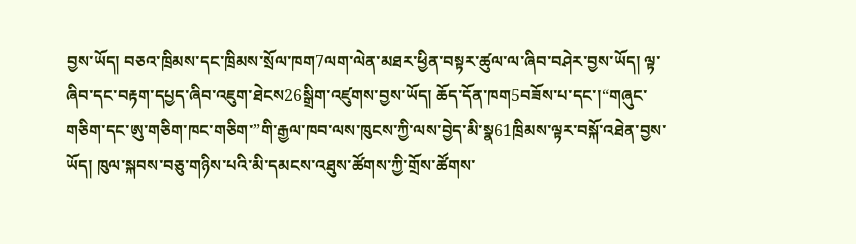བྱས་ཡོད། བཅའ་ཁྲིམས་དང་ཁྲིམས་སྲོལ་ཁག7ལག་ལེན་མཐར་ཕྱིན་བསྟར་ཚུལ་ལ་ཞིབ་བཤེར་བྱས་ཡོད། ལྟ་ཞིབ་དང་བརྟག་དཔྱད་ཞིབ་འཇུག་ཐེངས26སྒྲིག་འཛུགས་བྱས་ཡོད། ཆོད་དོན་ཁག5བཟོས་པ་དང་།“གཞུང་གཅིག་དང་ཨུ་གཅིག་ཁང་གཅིག་”གི་རྒྱལ་ཁབ་ལས་ཁུངས་ཀྱི་ལས་བྱེད་མི་སྣ61ཁྲིམས་ལྟར་བསྐོ་འཐེན་བྱས་ཡོད། ཁུལ་སྐབས་བཅུ་གཉིས་པའི་མི་དམངས་འཐུས་ཚོགས་ཀྱི་གྲོས་ཚོགས་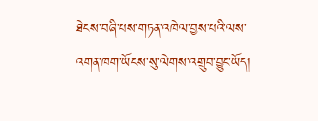ཐེངས་བཞི་པས་གཏན་འཁེལ་བྱས་པའི་ལས་འགན་ཁག་ཡོངས་སུ་ལེགས་འགྲུབ་བྱུང་ཡོད།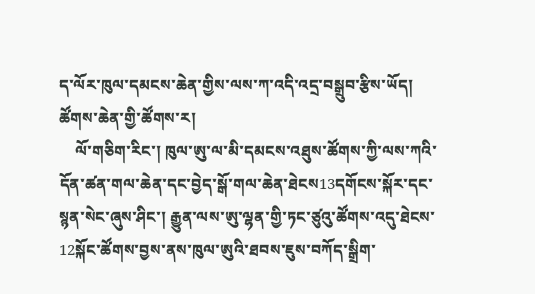ད་ལོར་ཁུལ་དམངས་ཆེན་གྱིས་ལས་ཀ་འདི་འདྲ་བསྒྲུབ་རྩིས་ཡོད།
ཚོགས་ཆེན་གྱི་ཚོགས་ར།
    ལོ་གཅིག་རིང་། ཁུལ་ཨུ་ལ་མི་དམངས་འཐུས་ཚོགས་ཀྱི་ལས་ཀའི་དོན་ཚན་གལ་ཆེན་དང་བྱེད་སྒོ་གལ་ཆེན་ཐེངས13དགོངས་སྐོར་དང་སྙན་སེང་ཞུས་ཤིང་། རྒྱུན་ལས་ཨུ་ལྷན་གྱི་ཏང་ཙུའུ་ཚོགས་འདུ་ཐེངས་12སྐོང་ཚོགས་བྱས་ནས་ཁུལ་ཨུའི་ཐབས་ཇུས་བཀོད་སྒྲིག་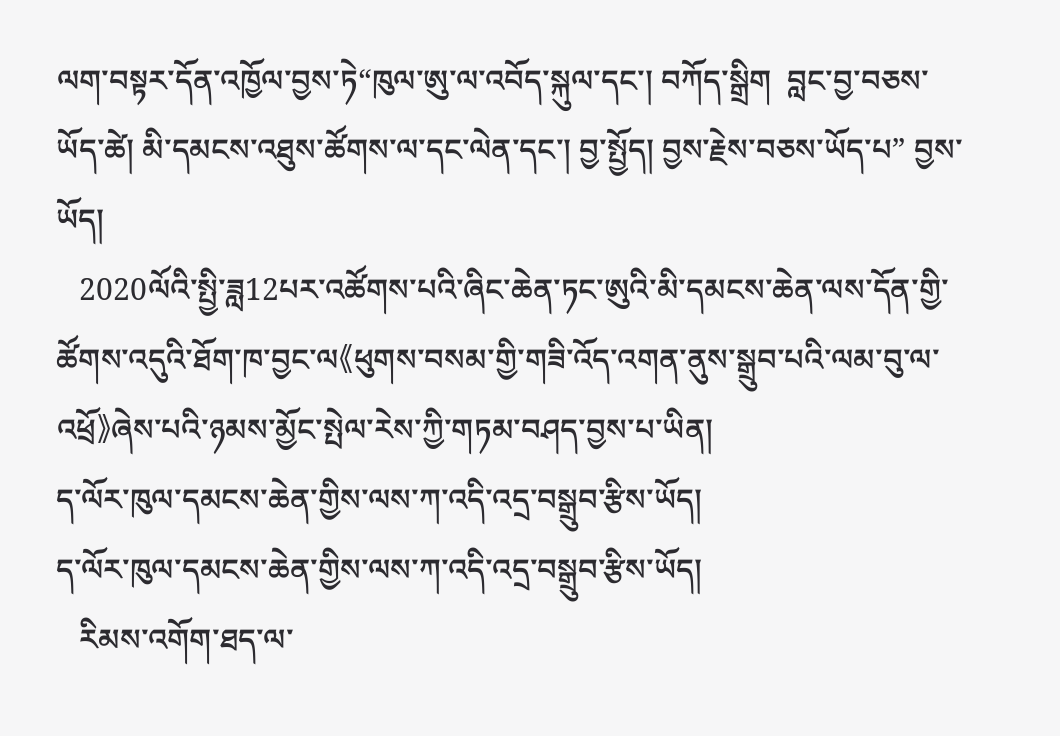ལག་བསྟར་དོན་འཁྱོལ་བྱས་ཏེ“ཁུལ་ཨུ་ལ་འབོད་སྐུལ་དང་། བཀོད་སྒྲིག  བླང་བྱ་བཅས་ཡོད་ཚེ། མི་དམངས་འཐུས་ཚོགས་ལ་དང་ལེན་དང་། བྱ་སྤྱོད། བྱས་རྗེས་བཅས་ཡོད་པ” བྱས་ཡོད།
   2020ལོའི་སྤྱི་ཟླ12པར་འཚོགས་པའི་ཞིང་ཆེན་ཏང་ཨུའི་མི་དམངས་ཆེན་ལས་དོན་གྱི་ཚོགས་འདུའི་ཐོག་ཁ་བྱང་ལ《ཕུགས་བསམ་གྱི་གཟི་འོད་འགན་ནུས་སྒྲུབ་པའི་ལམ་བུ་ལ་འཕྲོ》ཞེས་པའི་ཉམས་མྱོང་སྤེལ་རེས་ཀྱི་གཏམ་བཤད་བྱས་པ་ཡིན།
ད་ལོར་ཁུལ་དམངས་ཆེན་གྱིས་ལས་ཀ་འདི་འདྲ་བསྒྲུབ་རྩིས་ཡོད།
ད་ལོར་ཁུལ་དམངས་ཆེན་གྱིས་ལས་ཀ་འདི་འདྲ་བསྒྲུབ་རྩིས་ཡོད།
   རིམས་འགོག་ཐད་ལ་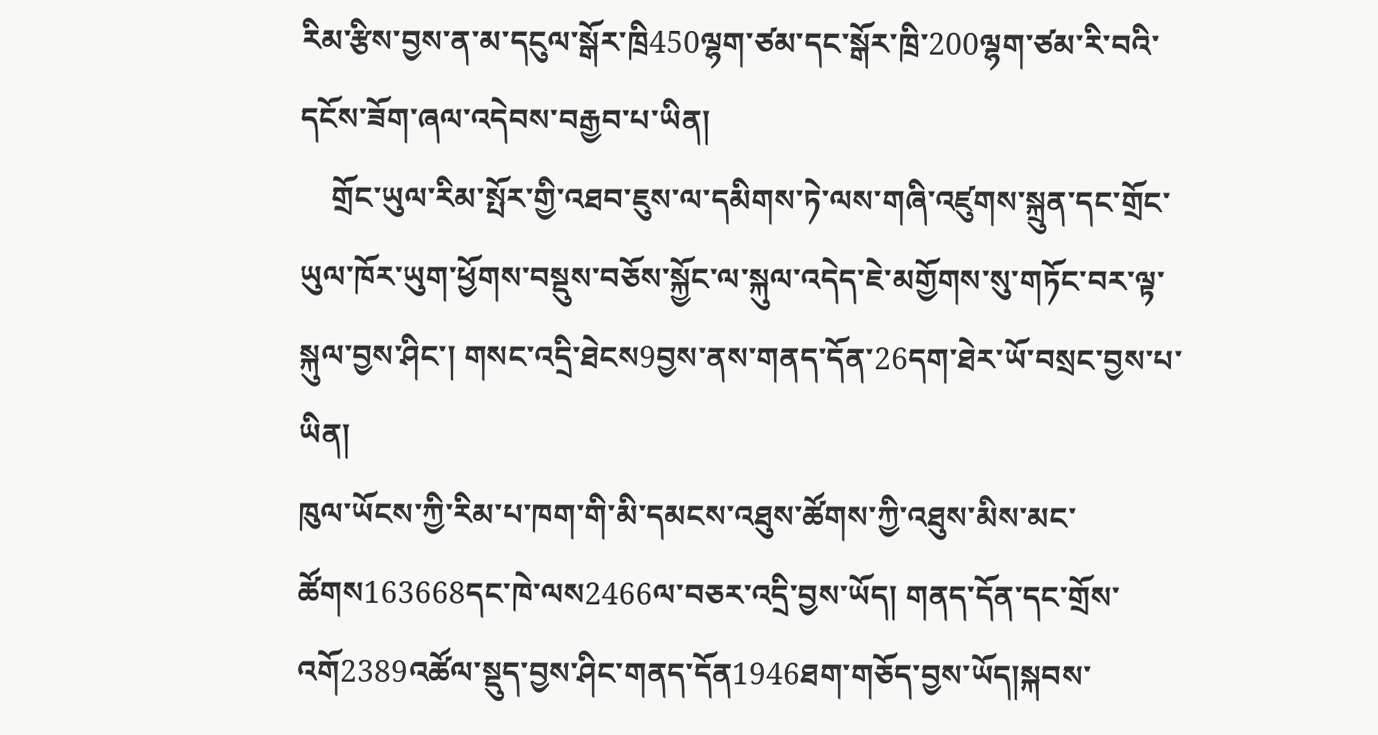རིམ་རྩིས་བྱས་ན་མ་དངུལ་སྒོར་ཁྲི450ལྷག་ཙམ་དང་སྒོར་ཁྲི་200ལྷག་ཙམ་རི་བའི་དངོས་ཟོག་ཞལ་འདེབས་བརྒྱབ་པ་ཡིན།
    གྲོང་ཡུལ་རིམ་སྤོར་གྱི་འཐབ་ཇུས་ལ་དམིགས་ཏེ་ལས་གཞི་འཛུགས་སྐྲུན་དང་གྲོང་ཡུལ་ཁོར་ཡུག་ཕྱོགས་བསྡུས་བཅོས་སྐྱོང་ལ་སྐུལ་འདེད་ཇེ་མགྱོགས་སུ་གཏོང་བར་ལྟ་སྐུལ་བྱས་ཤིང་། གསང་འདྲི་ཐེངས9བྱས་ནས་གནད་དོན་26དག་ཐེར་ཡོ་བསྲང་བྱས་པ་ཡིན།
ཁུལ་ཡོངས་ཀྱི་རིམ་པ་ཁག་གི་མི་དམངས་འཐུས་ཚོགས་ཀྱི་འཐུས་མིས་མང་ཚོགས163668དང་ཁེ་ལས2466ལ་བཅར་འདྲི་བྱས་ཡོད། གནད་དོན་དང་གྲོས་འགོ2389འཚོལ་སྡུད་བྱས་ཤིང་གནད་དོན1946ཐག་གཅོད་བྱས་ཡོད།སྐབས་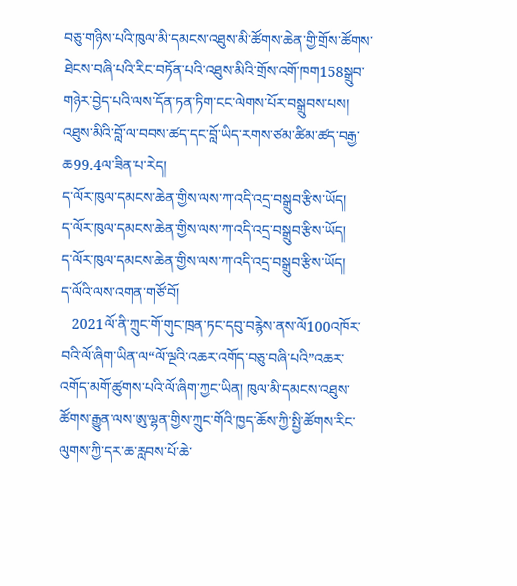བཅུ་གཉིས་པའི་ཁུལ་མི་དམངས་འཐུས་མི་ཚོགས་ཆེན་གྱི་གྲོས་ཚོགས་ཐེངས་བཞི་པའི་རིང་བཏོན་པའི་འཐུས་མིའི་གྲོས་འགོ་ཁག158སྒྲུབ་གཉེར་བྱེད་པའི་ལས་དོན་ཏན་ཏིག་ངང་ལེགས་པོར་བསྒྲུབས་པས། འཐུས་མིའི་བློ་ལ་བབས་ཚད་དང་བློ་ཡིད་རགས་ཙམ་ཚིམ་ཚད་བརྒྱ་ཆ99.4ལ་ཟིན་པ་རེད།
ད་ལོར་ཁུལ་དམངས་ཆེན་གྱིས་ལས་ཀ་འདི་འདྲ་བསྒྲུབ་རྩིས་ཡོད།
ད་ལོར་ཁུལ་དམངས་ཆེན་གྱིས་ལས་ཀ་འདི་འདྲ་བསྒྲུབ་རྩིས་ཡོད།
ད་ལོར་ཁུལ་དམངས་ཆེན་གྱིས་ལས་ཀ་འདི་འདྲ་བསྒྲུབ་རྩིས་ཡོད།
ད་ལོའི་ལས་འགན་གཙོ་བོ།
   2021ལོ་ནི་ཀྲུང་གོ་གུང་ཁྲན་ཏང་དབུ་བརྙེས་ནས་ལོ100འཁོར་བའི་ལོ་ཞིག་ཡིན་ལ“ལོ་ལྔའི་འཆར་འགོད་བཅུ་བཞི་པའི”འཆར་འགོད་མགོ་ཚུགས་པའི་ལོ་ཞིག་ཀྱང་ཡིན། ཁུལ་མི་དམངས་འཐུས་ཚོགས་རྒྱུན་ལས་ཨུ་ལྷན་གྱིས་ཀྲུང་གོའི་ཁྱད་ཆོས་ཀྱི་སྤྱི་ཚོགས་རིང་ལུགས་ཀྱི་དར་ཆ་རླབས་པོ་ཆེ་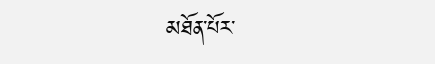མཐོན་པོར་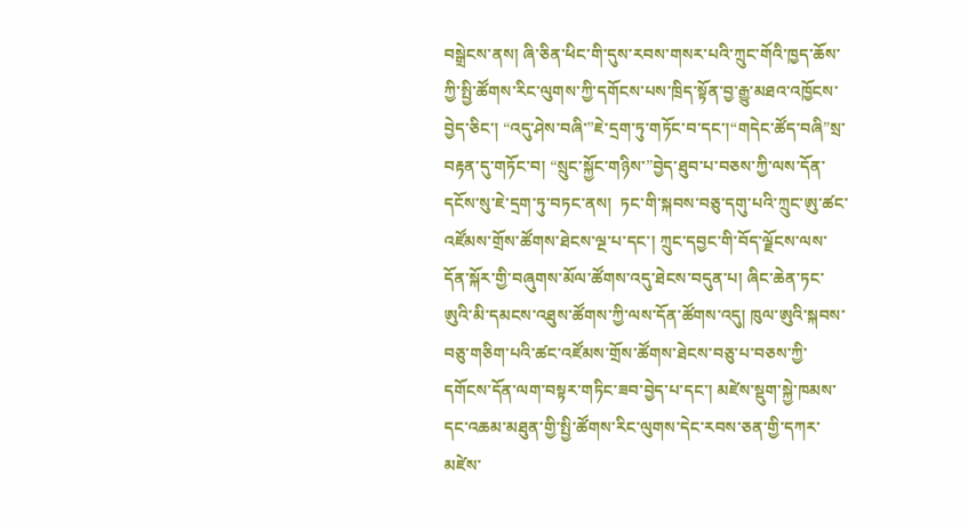བསྒྲེངས་ནས། ཞི་ཅིན་ཕིང་གི་དུས་རབས་གསར་པའི་ཀྲུང་གོའི་ཁྱད་ཆོས་ཀྱི་སྤྱི་ཚོགས་རིང་ལུགས་ཀྱི་དགོངས་པས་ཁྲིད་སྟོན་བྱ་རྒྱུ་མཐའ་འཁྱོངས་བྱེད་ཅིང་། “འདུ་ཤེས་བཞི་”ཇེ་དྲག་ཏུ་གཏོང་བ་དང་།“གདེང་ཚོད་བཞི”སྲ་བརྟན་དུ་གཏོང་བ། “སྲུང་སྐྱོང་གཉིས་”བྱེད་ཐུབ་པ་བཅས་ཀྱི་ལས་དོན་དངོས་སུ་ཇེ་དྲག་ཏུ་བཏང་ནས།  ཏང་གི་སྐབས་བཅུ་དགུ་པའི་ཀྲུང་ཨུ་ཚང་འཛོམས་གྲོས་ཚོགས་ཐེངས་ལྔ་པ་དང་། ཀྲུང་དབྱང་གི་བོད་ལྗོངས་ལས་དོན་སྐོར་གྱི་བཞུགས་མོལ་ཚོགས་འདུ་ཐེངས་བདུན་པ། ཞིང་ཆེན་ཏང་ཨུའི་མི་དམངས་འཐུས་ཚོགས་ཀྱི་ལས་དོན་ཚོགས་འདུ། ཁུལ་ཨུའི་སྐབས་བཅུ་གཅིག་པའི་ཚང་འཛོམས་གྲོས་ཚོགས་ཐེངས་བཅུ་པ་བཅས་ཀྱི་དགོངས་དོན་ལག་བསྟར་གཏིང་ཟབ་བྱེད་པ་དང་། མཛེས་སྡུག་སྐྱེ་ཁམས་དང་འཆམ་མཐུན་གྱི་སྤྱི་ཚོགས་རིང་ལུགས་དེང་རབས་ཅན་གྱི་དཀར་མཛེས་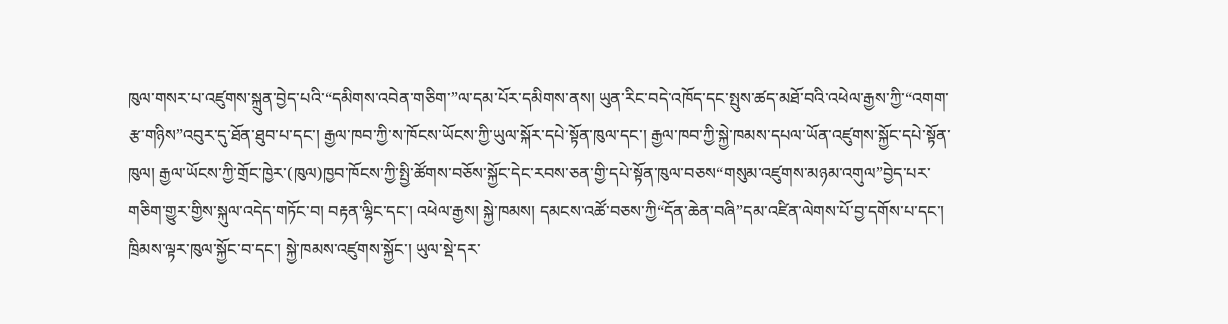ཁུལ་གསར་པ་འཛུགས་སྐྲུན་བྱེད་པའི་“དམིགས་འབེན་གཅིག་”ལ་དམ་པོར་དམིགས་ནས། ཡུན་རིང་བདེ་འཁོད་དང་སྤུས་ཚད་མཐོ་བའི་འཕེལ་རྒྱས་ཀྱི་“འགག་རྩ་གཉིས”འབུར་དུ་ཐོན་ཐུབ་པ་དང་། རྒྱལ་ཁབ་ཀྱི་ས་ཁོངས་ཡོངས་ཀྱི་ཡུལ་སྐོར་དཔེ་སྟོན་ཁུལ་དང་། རྒྱལ་ཁབ་ཀྱི་སྐྱེ་ཁམས་དཔལ་ཡོན་འཛུགས་སྐྱོང་དཔེ་སྟོན་ཁུལ། རྒྱལ་ཡོངས་ཀྱི་གྲོང་ཁྱེར་(ཁུལ)ཁྱབ་ཁོངས་ཀྱི་སྤྱི་ཚོགས་བཅོས་སྐྱོང་དེང་རབས་ཅན་གྱི་དཔེ་སྟོན་ཁུལ་བཅས“གསུམ་འཛུགས་མཉམ་འགུལ”བྱེད་པར་གཅིག་གྱུར་གྱིས་སྐུལ་འདེད་གཏོང་བ། བརྟན་ལྷིང་དང་། འཕེལ་རྒྱས། སྐྱེ་ཁམས། དམངས་འཚོ་བཅས་ཀྱི“དོན་ཆེན་བཞི”དམ་འཛིན་ལེགས་པོ་བྱ་དགོས་པ་དང་། ཁྲིམས་ལྟར་ཁུལ་སྐྱོང་བ་དང་། སྐྱེ་ཁམས་འཛུགས་སྐྱོང་། ཡུལ་སྡེ་དར་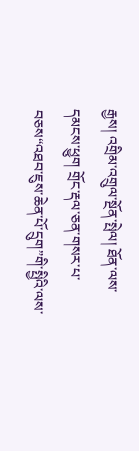རྒྱས། འགྲིམ་འགྲུལ་སྔོན་སྤེལ། ཐོན་ལས་དམངས་ཕྱུག གྲོང་རྡལ་ཅན་གསར་པ་བཅས“འཐབ་ཇུས་ཆེན་པོ་དྲུག”གི་སྤྱིའི་ལས་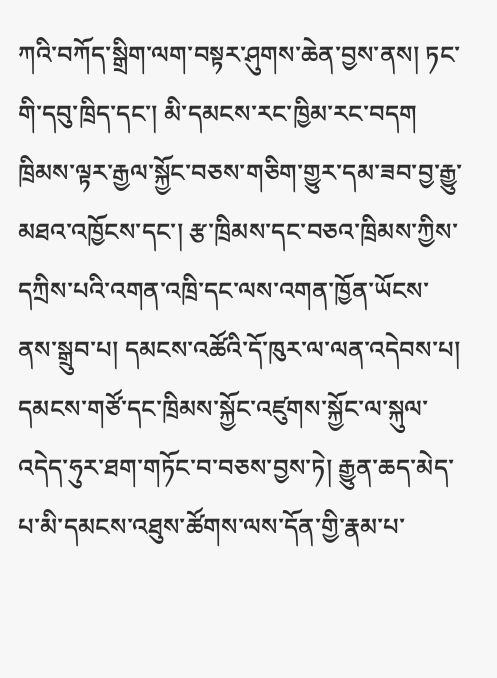ཀའི་བཀོད་སྒྲིག་ལག་བསྟར་ཤུགས་ཆེན་བྱས་ནས། ཏང་གི་དབུ་ཁྲིད་དང་། མི་དམངས་རང་ཁྱིམ་རང་བདག ཁྲིམས་ལྟར་རྒྱལ་སྐྱོང་བཅས་གཅིག་གྱུར་དམ་ཟབ་བྱ་རྒྱུ་མཐའ་འཁྱོངས་དང་། རྩ་ཁྲིམས་དང་བཅའ་ཁྲིམས་ཀྱིས་དཀྲིས་པའི་འགན་འཁྲི་དང་ལས་འགན་ཁྱོན་ཡོངས་ནས་སྒྲུབ་པ། དམངས་འཚོའི་དོ་ཁུར་ལ་ལན་འདེབས་པ། དམངས་གཙོ་དང་ཁྲིམས་སྐྱོང་འཛུགས་སྐྱོང་ལ་སྐུལ་འདེད་ཧུར་ཐག་གཏོང་བ་བཅས་བྱས་ཏེ། རྒྱུན་ཆད་མེད་པ་མི་དམངས་འཐུས་ཚོགས་ལས་དོན་གྱི་རྣམ་པ་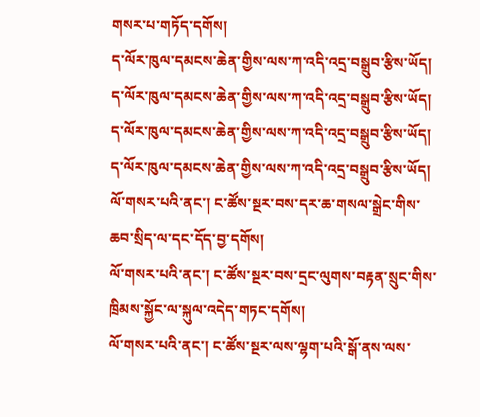གསར་པ་གཏོད་དགོས།
ད་ལོར་ཁུལ་དམངས་ཆེན་གྱིས་ལས་ཀ་འདི་འདྲ་བསྒྲུབ་རྩིས་ཡོད།
ད་ལོར་ཁུལ་དམངས་ཆེན་གྱིས་ལས་ཀ་འདི་འདྲ་བསྒྲུབ་རྩིས་ཡོད།
ད་ལོར་ཁུལ་དམངས་ཆེན་གྱིས་ལས་ཀ་འདི་འདྲ་བསྒྲུབ་རྩིས་ཡོད།
ད་ལོར་ཁུལ་དམངས་ཆེན་གྱིས་ལས་ཀ་འདི་འདྲ་བསྒྲུབ་རྩིས་ཡོད།
ལོ་གསར་པའི་ནང་། ང་ཚོས་སྔར་བས་དར་ཆ་གསལ་སྒྲེང་གིས་ཆབ་སྲིད་ལ་དང་དོད་བྱ་དགོས།
ལོ་གསར་པའི་ནང་། ང་ཚོས་སྔར་བས་དྲང་ལུགས་བརྟན་སྲུང་གིས་ཁྲིམས་སྐྱོང་ལ་སྐུལ་འདེད་གཏང་དགོས།
ལོ་གསར་པའི་ནང་། ང་ཚོས་སྔར་ལས་ལྷག་པའི་སྒོ་ནས་ལས་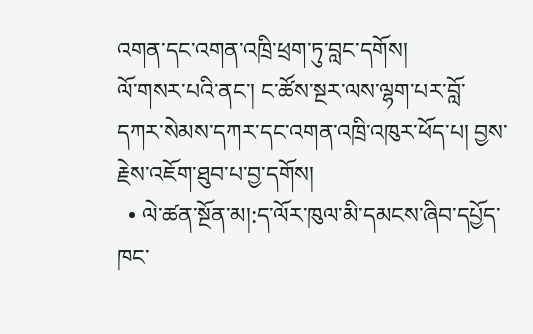འགན་དང་འགན་འཁྲི་ཕྲག་ཏུ་བླང་དགོས།
ལོ་གསར་པའི་ནང་། ང་ཚོས་སྔར་ལས་ལྷག་པར་བློ་དཀར་སེམས་དཀར་དང་འགན་འཁྲི་འཁུར་ཕོད་པ། བྱས་རྗེས་འཇོག་ཐུབ་པ་བྱ་དགོས།
  • ལེ་ཚན་སྔོན་མ།:ད་ལོར་ཁུལ་མི་དམངས་ཞིབ་དཔྱོད་ཁང་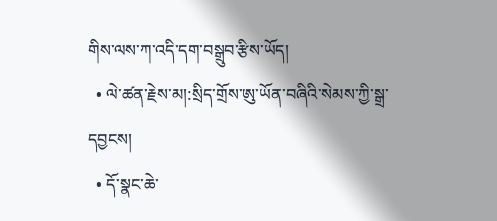གིས་ལས་ཀ་འདི་དག་བསྒྲུབ་རྩིས་ཡོད།
  • ལེ་ཚན་རྗེས་མ།:སྲིད་གྲོས་ཨུ་ཡོན་བཞིའི་སེམས་ཀྱི་སྒྲ་དབྱངས།
  • དོ་སྣང་ཆེ་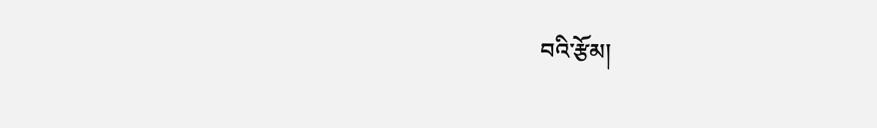བའི་རྩོམ།